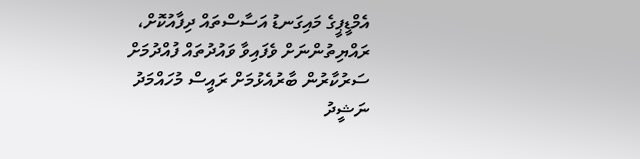އެމްޑީޕީގެ މައިގަނޑު އަސާސްތައް ދިފާއުކޮށް، ރައްޔިތުންނަށް ވެފައިވާ ވައުދުތައް ފުއްދުމަށް ސަރުކާރުން ބާރުއެޅުމަށް ރައީސް މުހައްމަދު ނަޝީދު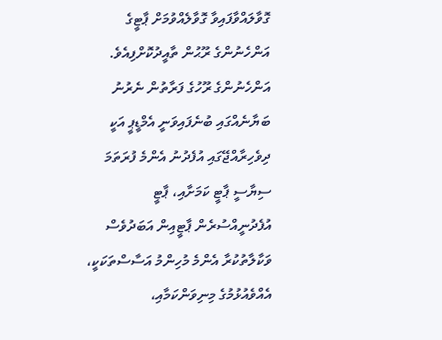ގޮވާލައްވާފައިވާ ގޮވާލެއްވުމަށް ޕާޓީގެ އަންހެނުންގެ ރޫޙުން ތާއީދުކޮށްފިއެވެ.
އަންހެނުންގެ ރޫހުގެ ފަރާތުން ނެރުނު ބަޔާނެއްގައި ބުނެފައިވަނީ އެމްޑީޕީ އަކީ ދިވެހިރާއްޖޭގައި އުފެދުނު އެންމެ ފުރަތަމަ ސިޔާސީ ޕާޓީ ކަމަށާއި، ޕާޓީ އުފެދުނީއްސުރެން ޕާޓީއިން އަބަދުވެސް ވަކާލާތުކުރާ އެންމެ މުހިންމު އަސާސްތަކަކީ، އެއްވެއުޅުމުގެ މިނިވަންކަމާއި،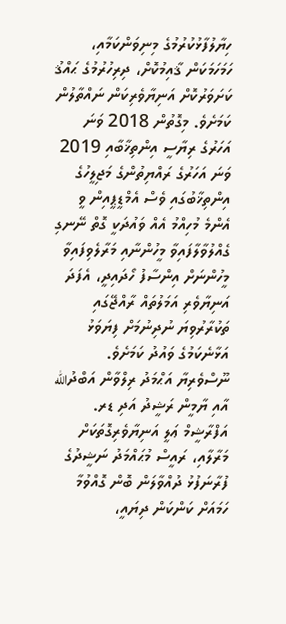ހިޔާލުފާޅުކުރުމުގެ މިނިވަންކަމާއި، ހަމަހަމަކަން ޤާއިމުކޮށް، ދިރިހުރުމުގެ ޙައްޤު ކަށަވަރުކޮށް އަނިޔާވެރިކަން ނައްތާލުން ކަމަށެވެ. މިގޮތުން 2018 ވަނަ އަހަރުގެ ރިޔާސީ އިންތިޚާބާއި 2019 ވަނަ އަހަރުގެ ރައްޔިތުންގެ މަޖިލީހުގެ އިންތިޚާބުގައި ވެސް އެމްޑީޕީއިން ވީ އެންމެ މުހިއްމު އެއް ވައުދަކީ ގޮތް ނޭނގި ގެއްލުވާލާފައިވާ މީހުންނާއި މަރާލެވިފައިވާ މީހުންނަށް އިންސާފު ހޯދައިދީ، އެފަދަ އަނިޔާވެރި އަމަލުތައް ރާއްޖޭގައި ތަކުރާރުވިޔަ ނުދިނުމަށް ފިޔަވަޅު އަޅާނެކަމުގެ ވައުދު ކަމަށެވެ.
ނޫސްވެރިޔާ އަޙްމަދު ރިލްވާން އަބްދުالله އާއި ޔާމީން ރަޝީދު އަދި ޑރ. އަފްރާޝީމް ޢަލީ އަނިޔާވެރިގޮތަކަށް މަރާލާއި، ރައީސް މުޙައްމަދު ނަޝީދުގެ ފުރާނަފުޅު ދުއްވާލަން ބޮން ގޮއްވުމާ ހަމައަށް ކަންކަން ދިޔައީ،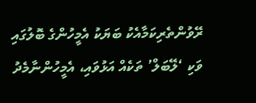ރޭވުންތެރިކަމާއެކު ބަޔަކު އެމީހުންގެ ބޮލުގައި ވަކި ‘ލޭބަލް’ ތަކެއް އަޅުވައި، އެމީހުންނާމެދު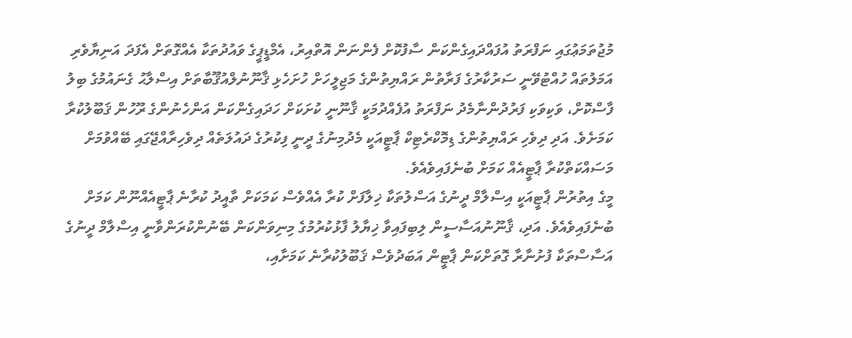މުޖުތަމަޢުގައި ނަފްރަތު އުފައްދައިގެންކަން ސާފުކޮށް ފެންނަން އޮތްއިރު، އެމްޑީޕީގެ ވައުދުތަކާ އެއްގޮތަށް އެފަދަ އަނިޔާވެރި އަމަލުތައް ހުއްޓުވޭނީ ސަރުކާރުގެ ފަރާތުން ރައްޔިތުންގެ މަޖިލީހަށް ހުށަހެޅި ޤާނޫނުލްއުޤޫބާތަށް އިސްލާޙު ގެނައުމުގެ ބިލު ފާސްކޮށް، ވަކިވަކި ފަރުދުންނާމެދު ނަފްރަތު އުފެއްދުމަކީ ޤާނޫނީ ކުށަކަށް ހަދައިގެންކަން އަންހެނުންގެ ރޫހުން ޤަބޫލުކުރާ ކަމަށެވެ. އަދި ދިވެހި ރައްޔިތުންގެ ޑިމޮކްރެޓިކް ޕާޓީއަކީ މެދުމިނުގެ ދީނީ ފިކުރުގެ ދައުލަތެއް ދިވެހިރާއްޖޭގައި ބޭއްވުމަށް މަސައްކަތްކުރާ ޕާޓީއެއް ކަމަށް ބުނެފައިވެއެވެ.
މީގެ އިތުރުން ޕާޓީއަކީ އިސްލާމް ދީނުގެ އަސްލުތަކާ ޚިލާފަށް ކުރާ އެއްވެސް ކަމަކަށް ތާއީދު ކުރާނެ ޕާޓީއެއްނޫން ކަމަށް ބުނެފައިވެއެވެ. އަދި، ޤާނޫނުއަސާސީން ލިބިފައިވާ ޚިޔާލު ފާޅުކުރުމުގެ މިނިވަންކަން ބޭނުންކުރަންވާނީ އިސްލާމް ދީނުގެ އަސާސްތަކާ ފުށުނާރާ ގޮތަށްކަން ޕާޓީން އަބަދުވެސް ޤަބޫލުކުރާނެ ކަމަށާއި،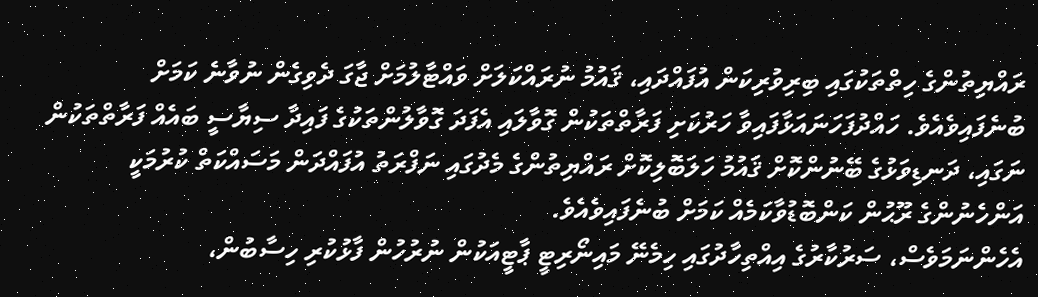ރައްޔިތުންގެ ހިތްތަކުގައި ބިރިވުރިކަން އުފައްދައި، ޤައުމު ނުރައްކަލަށް ވައްޓާލުމަށް ޖާގަ ދެވިގެން ނުވާނެ ކަމަށް ބުނެފައިވެއެވެ. ހައްދުފަހަނައަޅާފައިވާ ހަރުކަށި ފަރާތްތަކުން ގޮވާލައި އެފަދަ ގޮވާލުންތަކުގެ ފައިދާ ސިޔާސީ ބައެއް ފަރާތްތަކުން ނަގައި، ދަނޑިވަޅުގެ ބޭނުންކޮށް ޤައުމު ހަލަބޮލިކޮށް ރައްޔިތުންގެ މެދުގައި ނަފްރަތު އުފައްދަން މަސައްކަތް ކުރުމަކީ އަންހެނުންގެ ރޫޙުން ކަންބޮޑުވާކަމެއް ކަމަށް ބުނެފައިވެއެވެ.
އެހެންނަމަވެސް، ސަރުކާރުގެ އިއްތިހާދުގައި ހިމެނޭ މައިނޯރިޓީ ޕާޓީއަކުން ނުރުހުން ފާޅުކުރި ހިސާބުން،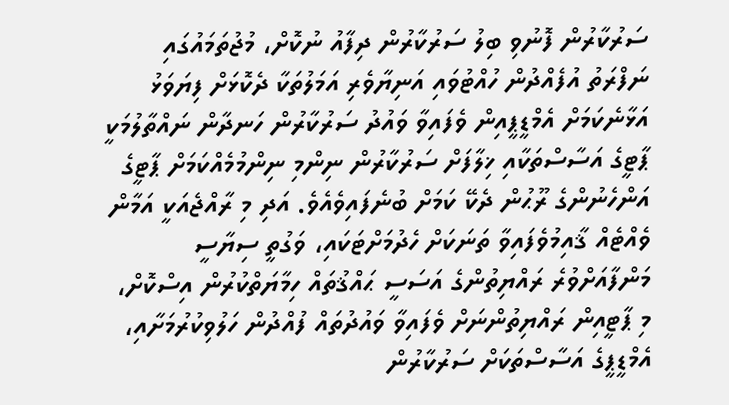ސަރުކާރުން ފޮނުވި ބިލު ސަރުކާރުން ދިފާއު ނުކޮށް، މުޖުތަމައުގައި ނަފްރަތު އުފެއްދުން ހުއްޓުވައި އަނިޔާވެރި އަމަލުތަކާ ދެކޮޅަށް ފިޔަވަޅު އަޅާނެކަމަށް އެމްޑީޕީއިން ވެފައިވާ ވައުދު ސަރުކާރުން ހަނދާން ނައްތާލުމަކީ ޕާޓީގެ އަސާސްތަކާއި ޚިލާފަށް ސަރުކާރުން ނިންމި ނިންމުމެއްކަމަށް ޕާޓީގެ އަންހެނުންގެ ރޫޙުން ދެކޭ ކަމަށް ބުނެފައިވެއެވެ. އަދި މި ރާއްޖެއަކީ އަމާން ވެއްޓެއް ޤާއިމުވެފައިވާ ތަނަކަށް ހެދުމަށްޓަކައި، ވަގުތީ ސިޔާސީ މަންފާއަށްވުރެ ރައްޔިތުންގެ އަސަސީ ޙައްޤުތައް ހިމާޔަތްކުރުން އިސްކޮށް، މި ޕާޓީއިން ރައްޔިތުންނަށް ވެފައިވާ ވައުދުތައް ފުއްދުން ހަލުވިކުރުމަށާއި، އެމްޑީޕީގެ އަސާސްތަކަށް ސަރުކާރުން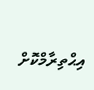އިޙްތިރާމްކޮށް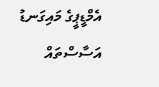އެމްޑީޕީގެ މައިގަނޑު އަސާސްތައް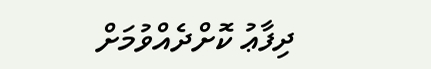ދިފާޢު ކޮށްދެއްވުމަށް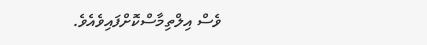ވެސް އިލްތިމާސްކޮށްފައިވެއެވެ.